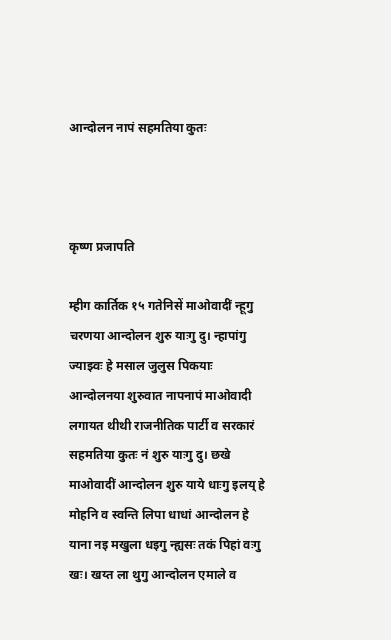आन्दोलन नापं सहमतिया कुतः



कृष्ण प्रजापति

म्हीग कार्तिक १५ गतेनिसें माओवादीं न्हूगु चरणया आन्दोलन शुरु याःगु दु। न्हापांगु ज्याझ्वः हे मसाल जुलुस पिकयाः आन्दोलनया शुरुवात नापनापं माओवादी लगायत थीथी राजनीतिक पार्टी व सरकारं सहमतिया कुतः नं शुरु याःगु दु। छखे माओवादीं आन्दोलन शुरु याये धाःगु इलय् हे मोहनि व स्वन्ति लिपा धाधां आन्दोलन हे याना नइ मखुला धइगु न्ह्यसः तकं पिहां वःगु खः। खय्त ला थुगु आन्दोलन एमाले व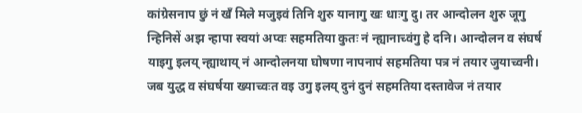कांग्रेसनाप छुं नं खँ मिले मजुइवं तिनि शुरु यानागु खः धाःगु दु। तर आन्दोलन शुरु जूगु न्हिनिसें अझ न्हापा स्वयां अप्वः सहमतिया कुतः नं न्ह्यानाच्वंगु हे दनि। आन्दोलन व संघर्ष याइगु इलय् न्ह्याथाय् नं आन्दोलनया घोषणा नापनापं सहमतिया पत्र नं तयार जुयाच्वनी। जब युद्ध व संघर्षया ख्याच्वःत वइ उगु इलय् दुनं दुनं सहमतिया दस्तावेज नं तयार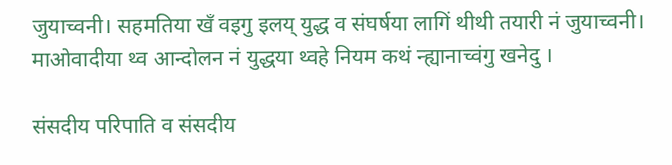जुयाच्वनी। सहमतिया खँ वइगु इलय् युद्ध व संघर्षया लागिं थीथी तयारी नं जुयाच्वनी। माओवादीया थ्व आन्दोलन नं युद्धया थ्वहे नियम कथं न्ह्यानाच्वंगु खनेदु ।

संसदीय परिपाति व संसदीय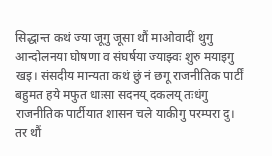सिद्धान्त कथं ज्या जूगु जूसा थौं माओवादीं थुगु आन्दोलनया घोषणा व संघर्षया ज्याझ्वः शुरु मयाइगु खइ। संसदीय मान्यता कथं छुं नं छगू राजनीतिक पार्टीं बहुमत हये मफुत धाःसा सदनय् दकलय् तःधंगु राजनीतिक पार्टीयात शासन चले याकीगु परम्परा दु। तर थौं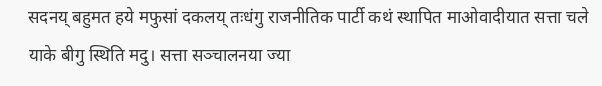सदनय् बहुमत हये मफुसां दकलय् तःधंगु राजनीतिक पार्टी कथं स्थापित माओवादीयात सत्ता चले याके बीगु स्थिति मदु। सत्ता सञ्चालनया ज्या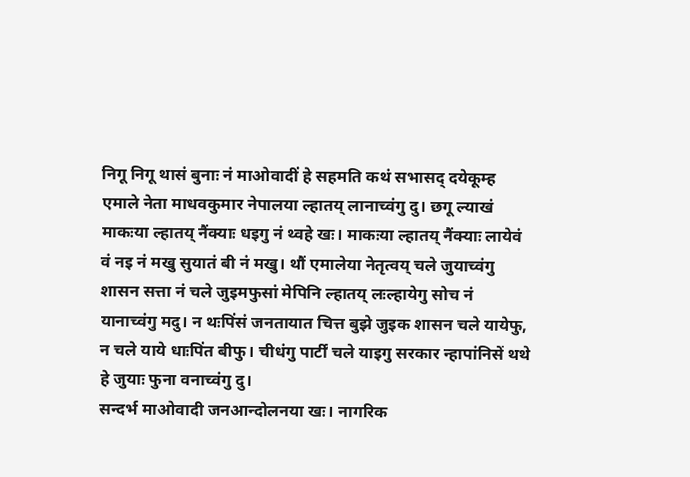निगू निगू थासं बुनाः नं माओवादीं हे सहमति कथं सभासद् दयेकूम्ह एमाले नेता माधवकुमार नेपालया ल्हातय् लानाच्वंगु दु। छगू ल्याखं माकःया ल्हातय् नैंक्याः धइगु नं थ्वहे खः। माकःया ल्हातय् नैंक्याः लायेवं वं नइ नं मखु सुयातं बी नं मखु। थौं एमालेया नेतृत्वय् चले जुयाच्वंगु शासन सत्ता नं चले जुइमफुसां मेपिनि ल्हातय् लःल्हायेगु सोच नं यानाच्वंगु मदु। न थःपिंसं जनतायात चित्त बुझे जुइक शासन चले यायेफु, न चले याये धाःपिंत बीफु। चीधंगु पार्टीं चले याइगु सरकार न्हापांनिसें थथे हे जुयाः फुना वनाच्वंगु दु।
सन्दर्भ माओवादी जनआन्दोलनया खः। नागरिक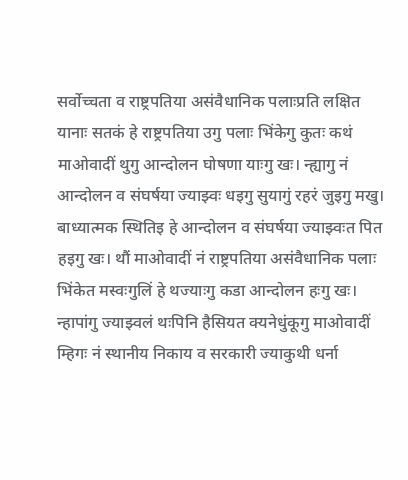सर्वोच्चता व राष्ट्रपतिया असंवैधानिक पलाःप्रति लक्षित यानाः सतकं हे राष्ट्रपतिया उगु पलाः भिंकेगु कुतः कथं माओवादीं थुगु आन्दोलन घोषणा याःगु खः। न्ह्यागु नं आन्दोलन व संघर्षया ज्याझ्वः धइगु सुयागुं रहरं जुइगु मखु। बाध्यात्मक स्थितिइ हे आन्दोलन व संघर्षया ज्याझ्वःत पित हइगु खः। थौं माओवादीं नं राष्ट्रपतिया असंवैधानिक पलाः भिंकेत मस्वःगुलिं हे थज्याःगु कडा आन्दोलन हःगु खः। न्हापांगु ज्याझ्वलं थःपिनि हैसियत क्यनेधुंकूगु माओवादीं म्हिगः नं स्थानीय निकाय व सरकारी ज्याकुथी धर्ना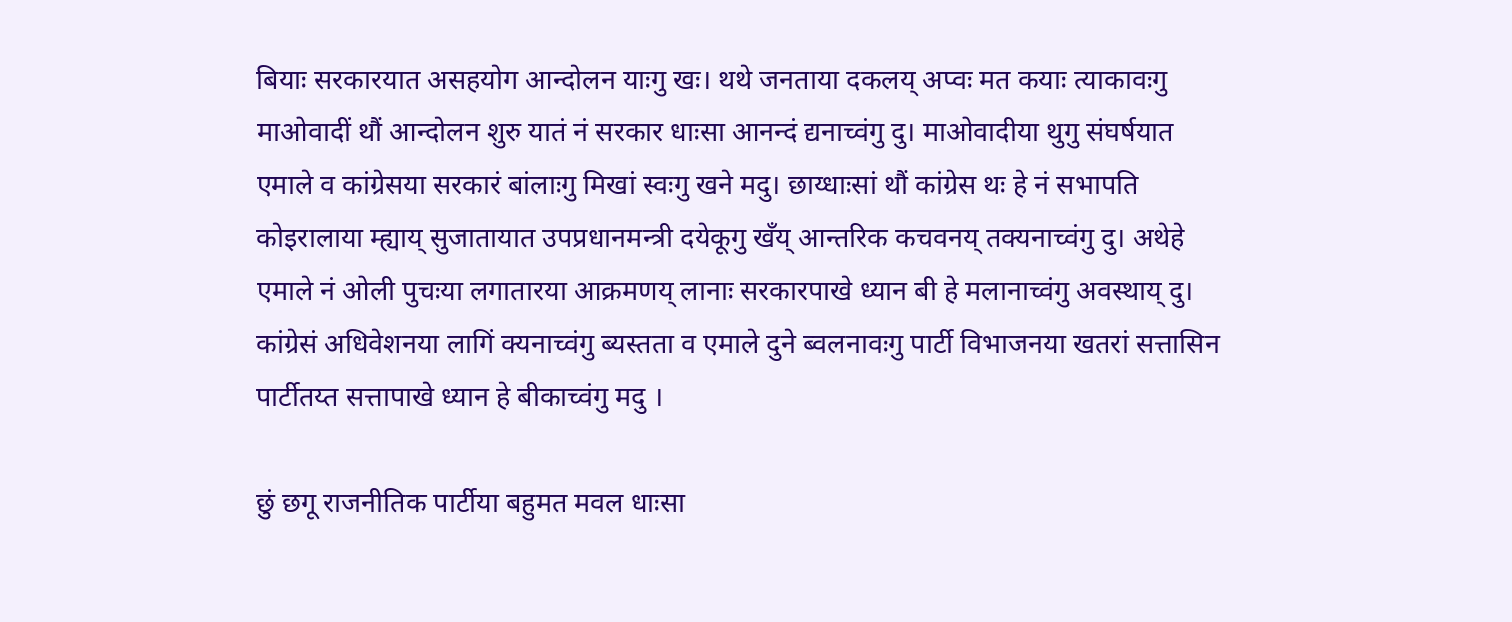बियाः सरकारयात असहयोग आन्दोलन याःगु खः। थथे जनताया दकलय् अप्वः मत कयाः त्याकावःगु माओवादीं थौं आन्दोलन शुरु यातं नं सरकार धाःसा आनन्दं द्यनाच्वंगु दु। माओवादीया थुगु संघर्षयात एमाले व कांग्रेसया सरकारं बांलाःगु मिखां स्वःगु खने मदु। छाय्धाःसां थौं कांग्रेस थः हे नं सभापति कोइरालाया म्ह्याय् सुजातायात उपप्रधानमन्त्री दयेकूगु खँय् आन्तरिक कचवनय् तक्यनाच्वंगु दु। अथेहे एमाले नं ओली पुचःया लगातारया आक्रमणय् लानाः सरकारपाखे ध्यान बी हे मलानाच्वंगु अवस्थाय् दु। कांग्रेसं अधिवेशनया लागिं क्यनाच्वंगु ब्यस्तता व एमाले दुने ब्वलनावःगु पार्टी विभाजनया खतरां सत्तासिन पार्टीतय्त सत्तापाखे ध्यान हे बीकाच्वंगु मदु ।

छुं छगू राजनीतिक पार्टीया बहुमत मवल धाःसा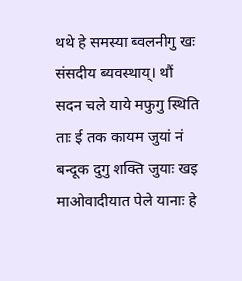थथे हे समस्या ब्वलनीगु खः संसदीय ब्यवस्थाय्। थौं सदन चले याये मफुगु स्थिति ताः ई तक कायम जुयां नं बन्दूक दुगु शक्ति जुयाः खइ माओवादीयात पेले यानाः हे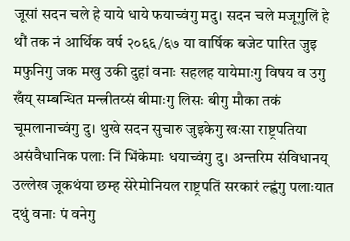जूसां सदन चले हे याये धाये फयाच्वंगु मदु। सदन चले मजूगुलिं हे थौं तक नं आर्थिक वर्ष २०६६/६७ या वार्षिक बजेट पारित जुइ मफुनिगु जक मखु उकी दुहां वनाः सहलह यायेमाःगु विषय व उगु खँय् सम्बन्धित मन्त्रीतय्सं बीमाःगु लिसः बीगु मौका तकं चूमलानाच्वंगु दु। थुखे सदन सुचारु जुइकेगु खःसा राष्ट्रपतिया असंवैधानिक पलाः निं भिंकेमाः धयाच्वंगु दु। अन्तरिम संविधानय् उल्लेख जूकथंया छम्ह सेरेमोनियल राष्ट्रपतिं सरकारं ल्ह्वंगु पलाःयात दथुं वनाः पं वनेगु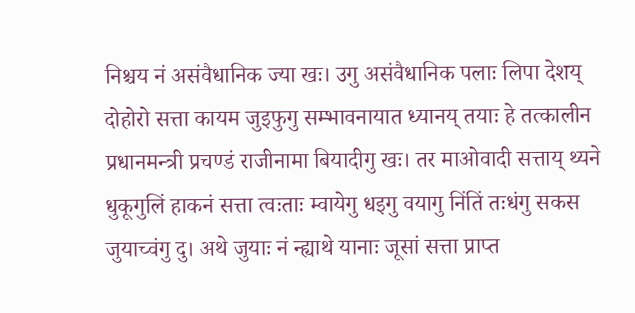निश्चय नं असंवैधानिक ज्या खः। उगु असंवैधानिक पलाः लिपा देशय् दोहोरो सत्ता कायम जुइफुगु सम्भावनायात ध्यानय् तयाः हे तत्कालीन प्रधानमन्त्री प्रचण्डं राजीनामा बियादीगु खः। तर माओवादी सत्ताय् थ्यने धुकूगुलिं हाकनं सत्ता त्वःताः म्वायेगु धइगु वयागु निंतिं तःधंगु सकस जुयाच्वंगु दु। अथे जुयाः नं न्ह्याथे यानाः जूसां सत्ता प्राप्त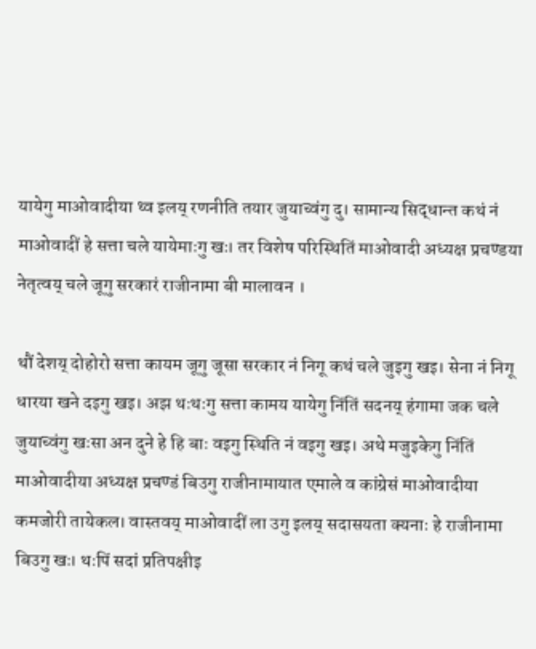यायेगु माओवादीया थ्व इलय् रणनीति तयार जुयाच्वंगु दु। सामान्य सिद्धान्त कथं नं माओवादीं हे सत्ता चले यायेमाःगु खः। तर विशेष परिस्थितिं माओवादी अध्यक्ष प्रचण्डया नेतृत्वय् चले जूगु सरकारं राजीनामा बी मालावन ।

थौं देशय् दोहोरो सत्ता कायम जूगु जूसा सरकार नं निगू कथं चले जुइगु खइ। सेना नं निगू धारया खने दइगु खइ। अझ थःथःगु सत्ता कामय यायेगु निंतिं सदनय् हंगामा जक चले जुयाच्वंगु खःसा अन दुने हे हि बाः वइगु स्थिति नं वइगु खइ। अथे मजुइकेगु निंतिं माओवादीया अध्यक्ष प्रचण्डं बिउगु राजीनामायात एमाले व कांग्रेसं माओवादीया कमजोरी तायेकल। वास्तवय् माओवादीं ला उगु इलय् सदासयता क्यनाः हे राजीनामा बिउगु खः। थःपिं सदां प्रतिपक्षीइ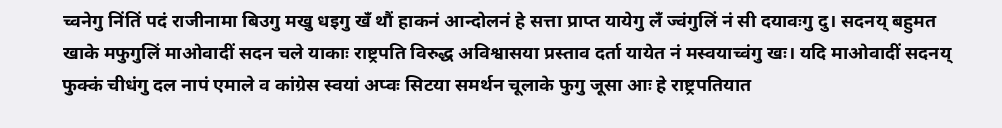च्वनेगु निंतिं पदं राजीनामा बिउगु मखु धइगु खँ थौं हाकनं आन्दोलनं हे सत्ता प्राप्त यायेगु लँ ज्वंगुलिं नं सी दयावःगु दु। सदनय् बहुमत खाके मफुगुलिं माओवादीं सदन चले याकाः राष्ट्रपति विरुद्ध अविश्वासया प्रस्ताव दर्ता यायेत नं मस्वयाच्वंगु खः। यदि माओवादीं सदनय् फुक्कं चीधंगु दल नापं एमाले व कांग्रेस स्वयां अप्वः सिटया समर्थन चूलाके फुगु जूसा आः हे राष्ट्रपतियात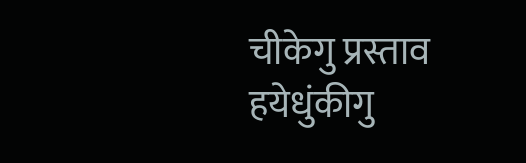चीकेगु प्रस्ताव हयेधुंकीगु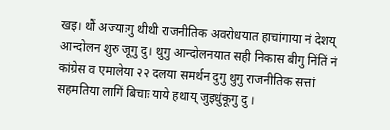खइ। थौं अज्याःगु थीथी राजनीतिक अवरोधयात हाचांगाया नं देशय् आन्दोलन शुरु जूगु दु। थुगु आन्दोलनयात सही निकास बीगु निंतिं नं कांग्रेस व एमालेया २२ दलया समर्थन दुगु थुगु राजनीतिक सत्तां सहमतिया लागिं बिचाः याये हथाय् जुइधुंकूगु दु ।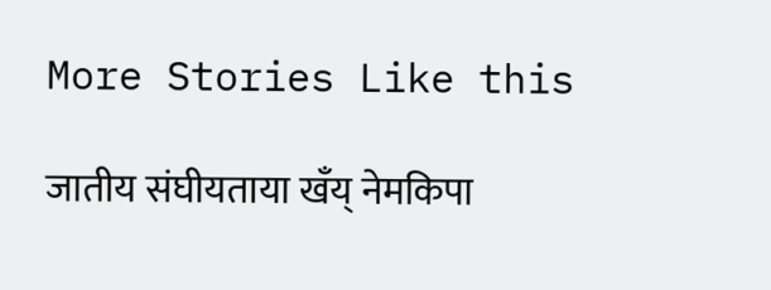More Stories Like this

जातीय संघीयताया खँय् नेमकिपा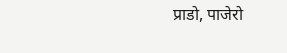प्राडो, पाजेरो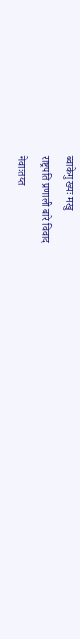ब्वाकेगु ख्यः मखु
राष्ट्रपति प्रणाली बारे विवाद
नेवाःतय्त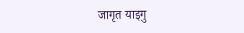जागृत याइगु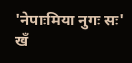'नेपाःमिया नुगः सः'
खँ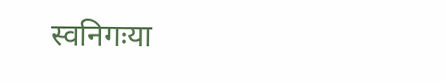स्वनिगःया